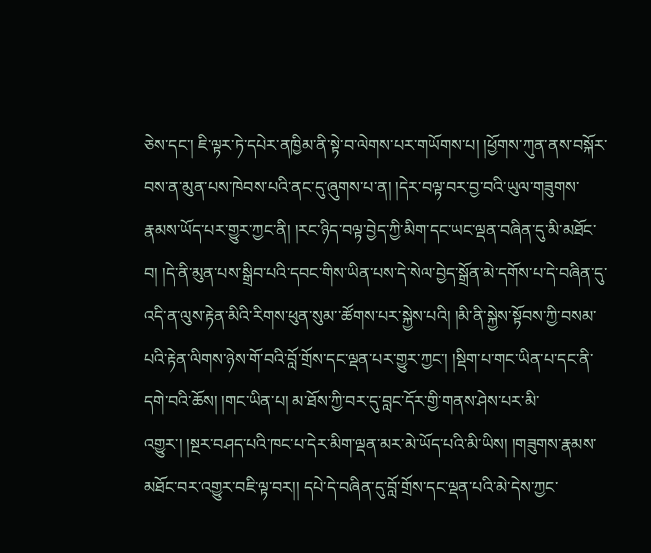ཅེས་དང་། ཇི་ལྟར་ཏེ་དཔེར་ནཁྱིམ་ནི་སྟེ་བ་ལེགས་པར་གཡོགས་པ། །ཕྱོགས་ཀུན་ནས་བསྐོར་བས་ན་མུན་པས་ཁེབས་པའི་ནང་དུ་ཞུགས་པ་ན། །དེར་བལྟ་བར་བྱ་བའི་ཡུལ་གཟུགས་རྣམས་ཡོད་པར་གྱུར་ཀྱང་ནི། །རང་ཉིད་བལྟ་བྱེད་ཀྱི་མིག་དང་ཡང་ལྡན་བཞིན་དུ་མི་མཐོང་བ། །དེ་ནི་མུན་པས་སྒྲིབ་པའི་དབང་གིས་ཡིན་པས་དེ་སེལ་བྱེད་སྒྲོན་མེ་དགོས་པ་དེ་བཞིན་དུ་འདི་ན་ལུས་རྟེན་མིའི་རིགས་ཕུན་སུམ་་ཚོགས་པར་སྐྱེས་པའི། །མི་ནི་སྐྱེས་སྟོབས་ཀྱི་བསམ་པའི་རྟེན་ལིགས་ཉེས་གོ་བའི་བློ་གྲོས་དང་ལྡན་པར་གྱུར་ཀྱང་། །སྡིག་པ་གང་ཡིན་པ་དང་ནི་དགེ་བའི་ཆོས། །གང་ཡིན་པ། མ་ཐོས་ཀྱི་བར་དུ་བླང་དོར་གྱི་གནས་ཤེས་པར་མི་འགྱུར་། །སྔར་བཤད་པའི་ཁང་པ་དེར་མིག་ལྡན་མར་མེ་ཡོད་པའི་མི་ཡིས། །གཟུགས་རྣམས་མཐོང་བར་འགྱུར་བཇི་ལྟ་བར།། དཔེ་དེ་བཞིན་དུ་བློ་གྲོས་དང་ལྡན་པའི་མེ་དེས་ཀྱང་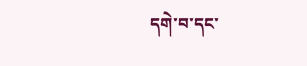དགེ་བ་དང་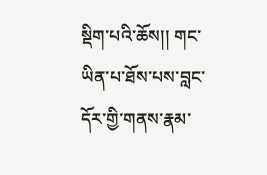སྡིག་པའི་ཆོས།། གང་ཡིན་པ་ཐོས་པས་བླང་དོར་གྱི་གནས་རྣམ་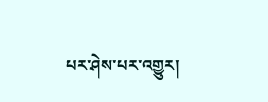པར་ཤེས་པར་འགྱུར།